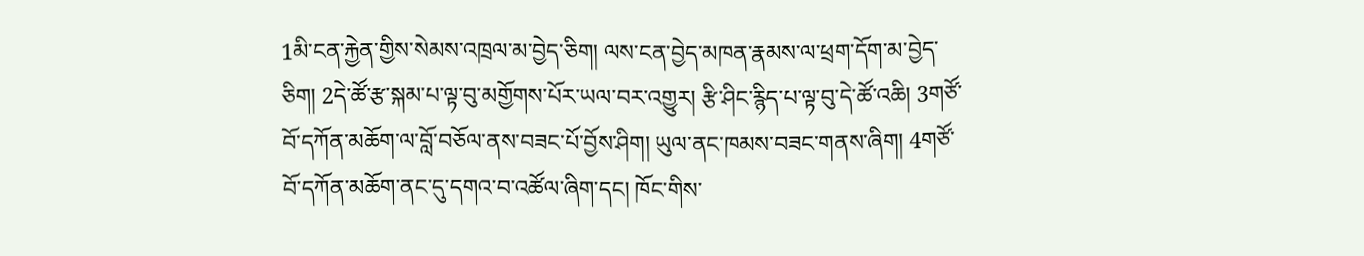1མི་ངན་རྐྱེན་གྱིས་སེམས་འཁྲལ་མ་བྱེད་ཅིག། ལས་ངན་བྱེད་མཁན་རྣམས་ལ་ཕྲག་དོག་མ་བྱེད་ཅིག། 2དེ་ཚོ་རྩ་སྐམ་པ་ལྟ་བུ་མགྱོགས་པོར་ཡལ་བར་འགྱུར། རྩི་ཤིང་རྙིད་པ་ལྟ་བུ་དེ་ཚོ་འཆི། 3གཙོ་བོ་དཀོན་མཆོག་ལ་བློ་བཅོལ་ནས་བཟང་པོ་བྱོས་ཤིག། ཡུལ་ནང་ཁམས་བཟང་གནས་ཞིག། 4གཙོ་བོ་དཀོན་མཆོག་ནང་དུ་དགའ་བ་འཚོལ་ཞིག་དང། ཁོང་གིས་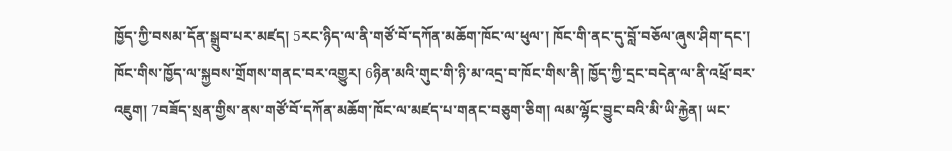ཁྱོད་ཀྱི་བསམ་དོན་སྒྲུབ་པར་མཛད། 5རང་ཉིད་ལ་ནི་གཙོ་བོ་དཀོན་མཆོག་ཁོང་ལ་ཕུལ་། ཁོང་གི་ནང་དུ་བློ་བཅོལ་ཞུས་ཤིག་དང་། ཁོང་གིས་ཁྱོད་ལ་སྐྱབས་གྲོགས་གནང་བར་འགྱུར། 6ཉིན་མའི་གུང་གི་ཉི་མ་འདྲ་བ་ཁོང་གིས་ནི། ཁྱོད་ཀྱི་དྲང་བདེན་ལ་ནི་འཕྲོ་བར་འཇུག། 7བཟོད་སྲན་གྱིས་ནས་གཙོ་བོ་དཀོན་མཆོག་ཁོང་ལ་མཛད་པ་གནང་བཅུག་ཅིག། ལམ་ལྷོང་བྱུང་བའི་མི་ཡི་རྐྱེན། ཡང་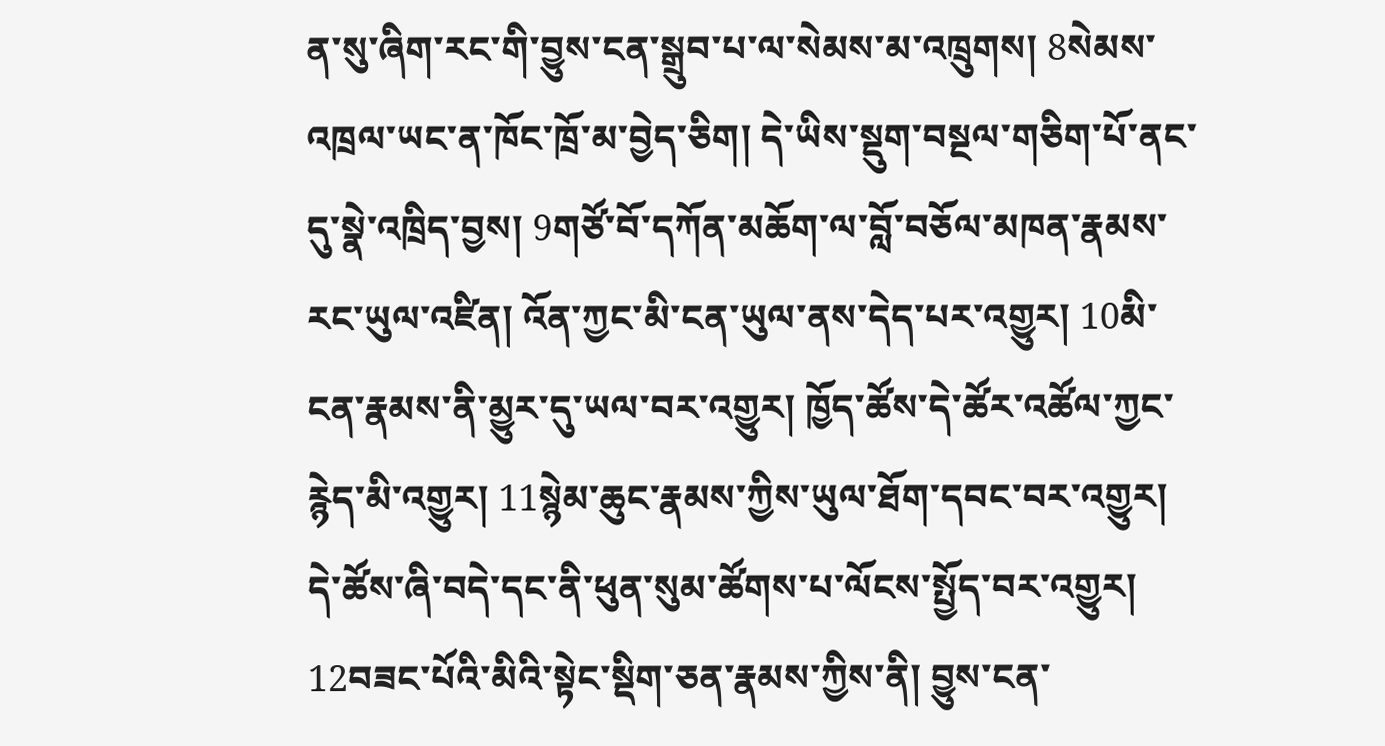ན་སུ་ཞིག་རང་གི་བྱུས་ངན་སྒྲུབ་པ་ལ་སེམས་མ་འཁྲུགས། 8སེམས་འཁྲལ་ཡང་ན་ཁོང་ཁྲོ་མ་བྱེད་ཅིག། དེ་ཡིས་སྡུག་བསྔལ་གཅིག་པོ་ནང་དུ་སྣེ་འཁྲིད་བྱས། 9གཙོ་བོ་དཀོན་མཆོག་ལ་བློ་བཅོལ་མཁན་རྣམས་རང་ཡུལ་འཛིན། འོན་ཀྱང་མི་ངན་ཡུལ་ནས་དེད་པར་འགྱུར། 10མི་ངན་རྣམས་ནི་མྱུར་དུ་ཡལ་བར་འགྱུར། ཁྱོད་ཚོས་དེ་ཚོར་འཚོལ་ཀྱང་རྙེད་མི་འགྱུར། 11སྙེམ་ཆུང་རྣམས་ཀྱིས་ཡུལ་ཐོག་དབང་བར་འགྱུར། དེ་ཚོས་ཞི་བདེ་དང་ནི་ཕུན་སུམ་ཚོགས་པ་ལོངས་སྤྱོད་བར་འགྱུར། 12བཟང་པོའི་མིའི་སྟེང་སྡིག་ཅན་རྣམས་ཀྱིས་ནི། བྱུས་ངན་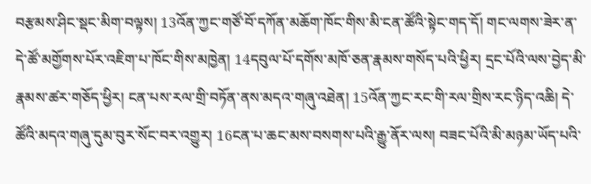བརྩམས་ཤིང་སྡང་མིག་བལྟས། 13འོན་ཀྱང་གཙོ་བོ་དཀོན་མཆོག་ཁོང་གིས་མི་ངན་ཚོའི་སྟེང་གད་དོ། གང་ལགས་ཟེར་ན་དེ་ཚོ་མགྱོགས་པོར་འཇིག་པ་ཁོང་གིས་མཁྱེན། 14དབུལ་པོ་དགོས་མཁོ་ཅན་རྣམས་གསོད་པའི་ཕྱིར། དྲང་པོའི་ལས་བྱེད་མི་རྣམས་ཚར་གཅོད་ཕྱིར། ངན་པས་རལ་གྲི་བཏོན་ནས་མདའ་གཞུ་འཐེན། 15འོན་ཀྱང་རང་གི་རལ་གྲིས་རང་ཉིད་འཆི། དེ་ཚོའི་མདའ་གཞུ་དུམ་བུར་སོང་བར་འགྱུར། 16ངན་པ་ཆང་མས་བསགས་པའི་རྒྱུ་ནོར་ལས། བཟང་པོའི་མི་མཉམ་ཡོད་པའི་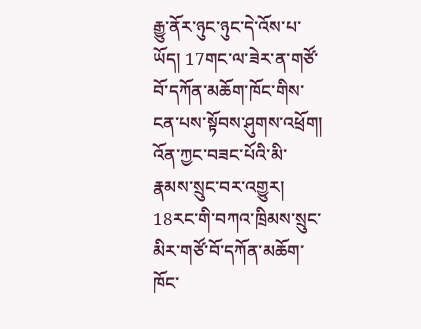རྒྱུ་ནོར་ཉུང་ཉུང་དེ་འོས་པ་ཡོད། 17གང་ལ་ཟེར་ན་གཙོ་བོ་དཀོན་མཆོག་ཁོང་གིས་ངན་པས་སྟོབས་ཤུགས་འཕྲོག། འོན་ཀྱང་བཟང་པོའི་མི་རྣམས་སྲུང་བར་འགྱུར། 18རང་གི་བཀའ་ཁྲིམས་སྲུང་མིར་གཙོ་བོ་དཀོན་མཆོག་ཁོང་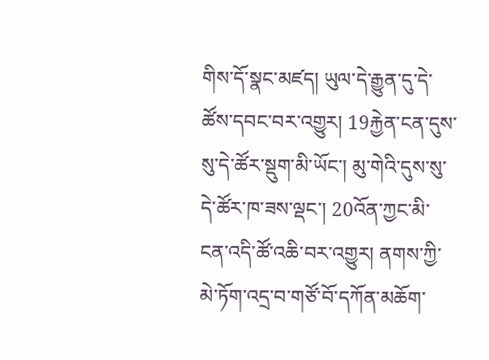གིས་དོ་སྣང་མཛད། ཡུལ་དེ་རྒྱུན་དུ་དེ་ཚོས་དབང་བར་འགྱུར། 19རྐྱེན་ངན་དུས་སུ་དེ་ཚོར་སྡུག་མི་ཡོང་། མུ་གེའི་དུས་སུ་དེ་ཚོར་ཁ་ཟས་ལྡང་། 20འོན་ཀྱང་མི་ངན་འདི་ཚོ་འཆི་བར་འགྱུར། ནགས་ཀྱི་མེ་ཏོག་འདྲ་བ་གཙོ་བོ་དཀོན་མཆོག་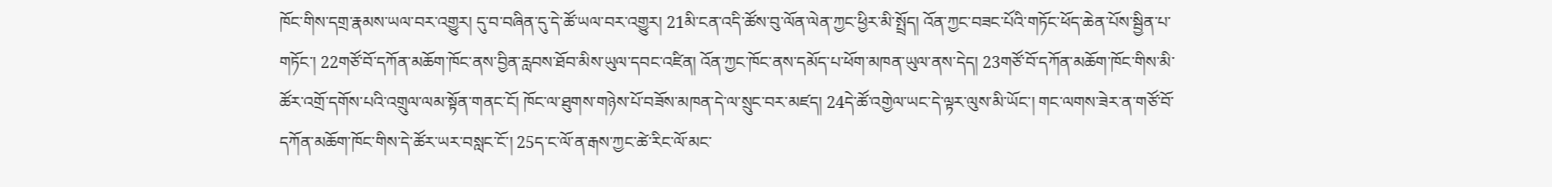ཁོང་གིས་དགྲ་རྣམས་ཡལ་བར་འགྱུར། དུ་བ་བཞིན་དུ་དེ་ཚོ་ཡལ་བར་འགྱུར། 21མི་ངན་འདི་ཚོས་བུ་ལོན་ལེན་ཀྱང་ཕྱིར་མི་སྤྲོད། འོན་ཀྱང་བཟང་པོའི་གཏོང་ཕོད་ཆེན་པོས་སྦྱིན་པ་གཏོང་། 22གཙོ་བོ་དཀོན་མཆོག་ཁོང་ནས་བྱིན་རླབས་ཐོབ་མིས་ཡུལ་དབང་འཛིན། འོན་ཀྱང་ཁོང་ནས་དམོད་པ་ཕོག་མཁན་ཡུལ་ནས་དེད། 23གཙོ་བོ་དཀོན་མཆོག་ཁོང་གིས་མི་ཚོར་འགྲོ་དགོས་པའི་འགྲུལ་ལམ་སྟོན་གནང་ངོ། ཁོང་ལ་ཐུགས་གཉེས་པོ་བཟོས་མཁན་དེ་ལ་སྲུང་བར་མཛད། 24དེ་ཚོ་འགྱེལ་ཡང་དེ་ལྟར་ལུས་མི་ཡོང་། གང་ལགས་ཟེར་ན་གཙོ་བོ་དཀོན་མཆོག་ཁོང་གིས་དེ་ཚོར་ཡར་བསླང་ངོ་། 25ད་ང་ལོ་ན་རྒས་ཀྱང་ཚེ་རིང་ལོ་མང་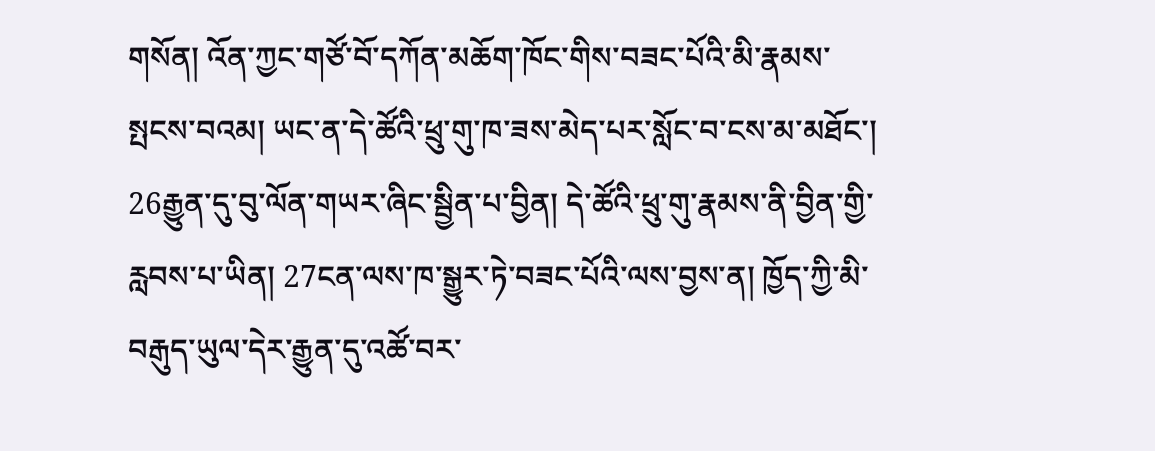གསོན། འོན་ཀྱང་གཙོ་བོ་དཀོན་མཆོག་ཁོང་གིས་བཟང་པོའི་མི་རྣམས་སྤངས་བའམ། ཡང་ན་དེ་ཚོའི་ཕྲུ་གུ་ཁ་ཟས་མེད་པར་སློང་བ་ངས་མ་མཐོང་། 26རྒྱུན་དུ་བུ་ལོན་གཡར་ཞིང་སྦྱིན་པ་བྱིན། དེ་ཚོའི་ཕྲུ་གུ་རྣམས་ནི་བྱིན་གྱི་རླབས་པ་ཡིན། 27ངན་ལས་ཁ་སྒྱུར་ཏེ་བཟང་པོའི་ལས་བྱས་ན། ཁྱོད་ཀྱི་མི་བརྒུད་ཡུལ་དེར་རྒྱུན་དུ་འཚོ་བར་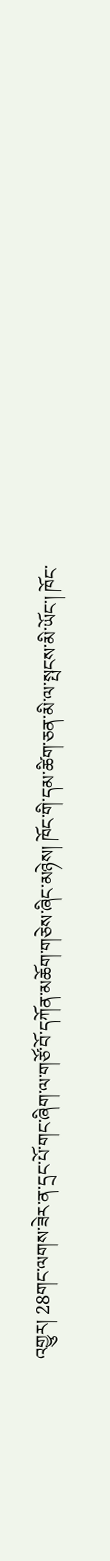འགྱུར། 28གང་ལགས་ཟེར་ན་དྲང་པོ་གང་ཞིག་ལ་གཙོ་བོ་དཀོན་མཆོག་གཅེས་ཞིང་མཉེས། ཁོང་གི་དམ་ཚིག་ཅན་མི་ལ་སྤངས་མི་ཡོང་། ཁོང་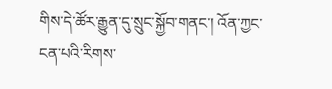གིས་དེ་ཚོར་རྒྱུན་དུ་སྲུང་སྐྱོབ་གནང་། འོན་ཀྱང་ངན་པའི་རིགས་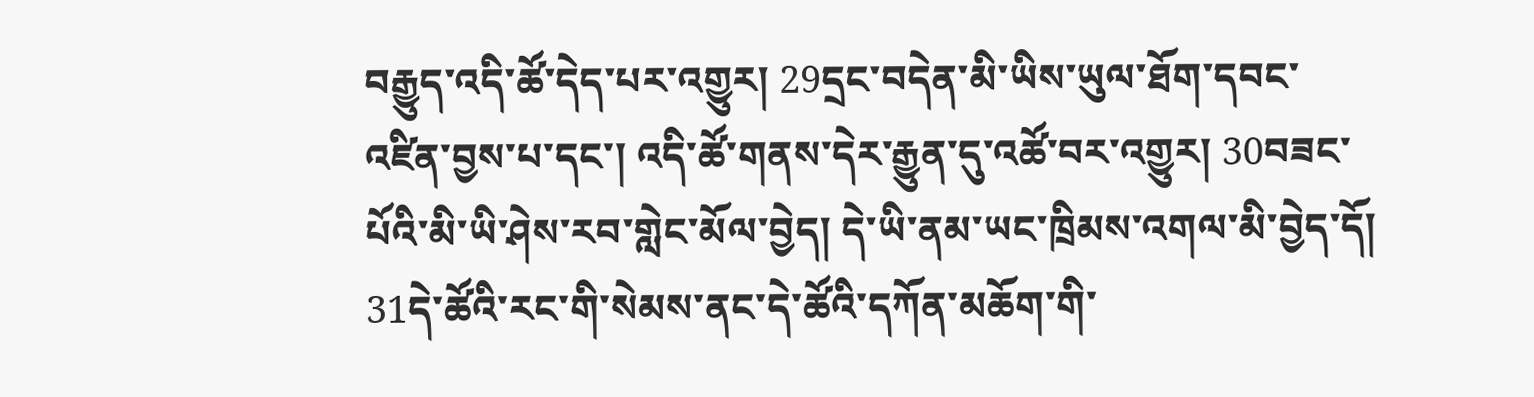བརྒྱུད་འདི་ཚོ་དེད་པར་འགྱུར། 29དྲང་བདེན་མི་ཡིས་ཡུལ་ཐོག་དབང་འཛིན་བྱས་པ་དང་། འདི་ཚོ་གནས་དེར་རྒྱུན་དུ་འཚོ་བར་འགྱུར། 30བཟང་པོའི་མི་ཡི་ཤེས་རབ་གླེང་མོལ་བྱེད། དེ་ཡི་ནམ་ཡང་ཁྲིམས་འགལ་མི་བྱེད་དོ། 31དེ་ཚོའི་རང་གི་སེམས་ནང་དེ་ཚོའི་དཀོན་མཆོག་གི་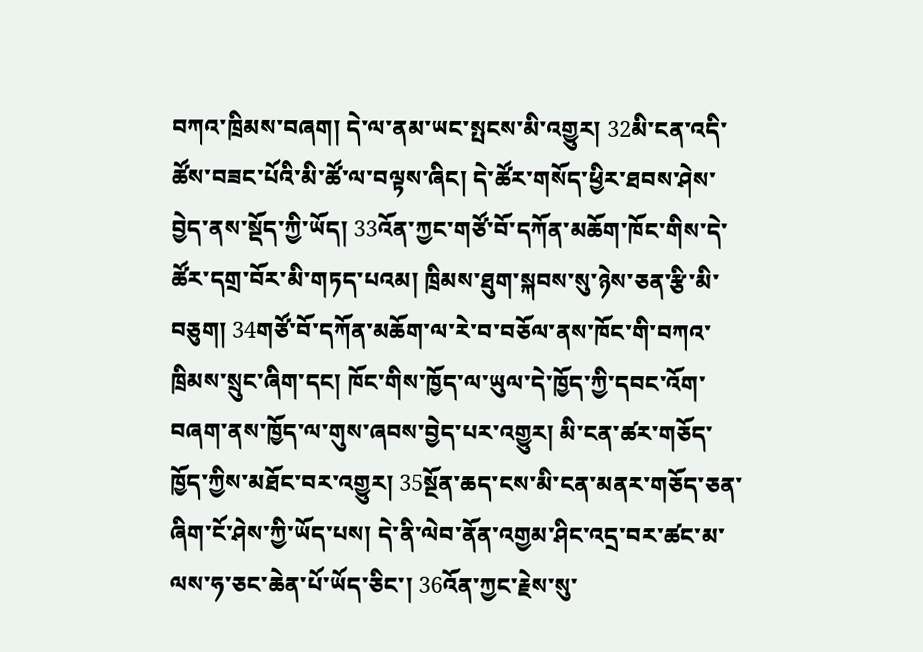བཀའ་ཁྲིམས་བཞག། དེ་ལ་ནམ་ཡང་སྤངས་མི་འགྱུར། 32མི་ངན་འདི་ཚོས་བཟང་པོའི་མི་ཚོ་ལ་བལྟས་ཞིང། དེ་ཚོར་གསོད་ཕྱིར་ཐབས་ཤེས་བྱེད་ནས་སྡོད་ཀྱི་ཡོད། 33འོན་ཀྱང་གཙོ་བོ་དཀོན་མཆོག་ཁོང་གིས་དེ་ཚོར་དགྲ་བོར་མི་གཏད་པའམ། ཁྲིམས་ཐུག་སྐབས་སུ་ཉེས་ཅན་རྩི་མི་བཅུག། 34གཙོ་བོ་དཀོན་མཆོག་ལ་རེ་བ་བཅོལ་ནས་ཁོང་གི་བཀའ་ཁྲིམས་སྲུང་ཞིག་དང། ཁོང་གིས་ཁྱོད་ལ་ཡུལ་དེ་ཁྱོད་ཀྱི་དབང་འོག་བཞག་ནས་ཁྱོད་ལ་གུས་ཞབས་བྱེད་པར་འགྱུར། མི་ངན་ཚར་གཅོད་ཁྱོད་ཀྱིས་མཐོང་བར་འགྱུར། 35སྔོན་ཆད་ངས་མི་ངན་མནར་གཅོད་ཅན་ཞིག་ངོ་ཤེས་ཀྱི་ཡོད་པས། དེ་ནི་ལེབ་ནོན་འགྱམ་ཤིང་འདྲ་བར་ཚང་མ་ལས་ཧ་ཅང་ཆེན་པོ་ཡོད་ཅིང་། 36འོན་ཀྱང་རྗེས་སུ་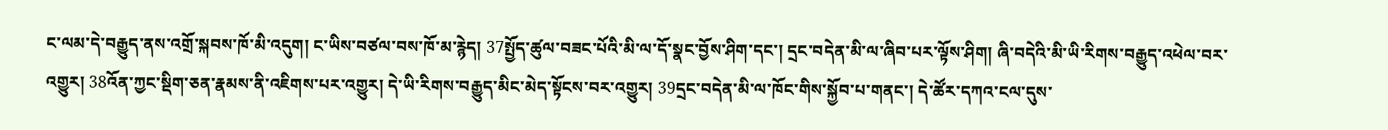ང་ལམ་དེ་བརྒྱུད་ནས་འགྲོ་སྐབས་ཁོ་མི་འདུག། ང་ཡིས་བཙལ་བས་ཁོ་མ་རྙེད། 37སྤྱོད་ཚུལ་བཟང་པོའི་མི་ལ་དོ་སྣང་བྱོས་ཤིག་དང་། དྲང་བདེན་མི་ལ་ཞིབ་པར་ལྟོས་ཤིག། ཞི་བདེའི་མི་ཡི་རིགས་བརྒྱུད་འཕེལ་བར་འགྱུར། 38འོན་ཀྱང་སྡིག་ཅན་རྣམས་ནི་འཇིགས་པར་འགྱུར། དེ་ཡི་རིགས་བརྒྱུད་མིང་མེད་སྟོངས་བར་འགྱུར། 39དྲང་བདེན་མི་ལ་ཁོང་གིས་སྐྱོབ་པ་གནང་། དེ་ཚོར་དཀའ་ངལ་དུས་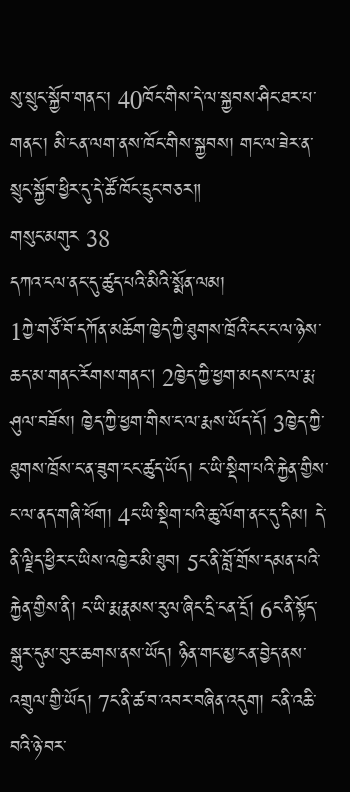སུ་སྲུང་སྐྱོབ་གནང་། 40ཁོང་གིས་དེ་ལ་སྐྱབས་ཤིང་ཐར་པ་གནང་། མི་ངན་ལག་ནས་ཁོང་གིས་སྐྱབས། གང་ལ་ཟེར་ན་སྲུང་སྐྱོབ་ཕྱིར་དུ་དེ་ཚོ་ཁོང་དྲུང་བཅར༎
གསུང་མགུར 38
དཀའ་ངལ་ནང་དུ་ཚུད་པའི་མིའི་སྨོན་ལམ།
1ཀྱེ་གཙོ་བོ་དཀོན་མཆོག་ཁྱེད་ཀྱི་ཐུགས་ཁྲོའི་ངང་ང་ལ་ཉེས་ཆད་མ་གནང་རོགས་གནང། 2ཁྱེད་ཀྱི་ཕྱག་མདས་ང་ལ་རྨ་ཤུལ་བཟོས། ཁྱེད་ཀྱི་ཕྱག་གིས་ང་ལ་རྨས་ཡོད་དོ། 3ཁྱེད་ཀྱི་ཐུགས་ཁྲོས་ང་ན་ཟུག་ངང་ཚུད་ཡོད། ང་ཡི་སྡིག་པའི་རྐྱེན་གྱིས་ང་ལ་ནད་གཞི་ཕོག། 4ང་ཡི་སྡིག་པའི་ཆུ་ལོག་ནང་དུ་དིམ། དེ་ནི་ལྗིད་ཕྱིར་ང་ཡིས་འཁྱེར་མི་ཐུབ། 5ང་ནི་བློ་གྲོས་དམན་པའི་རྐྱེན་གྱིས་ནི། ང་ཡི་རྨ་རྣམས་རུལ་ཞིང་དྲི་ངན་དྲོ། 6ང་ནི་སྟོད་སྒུར་དུམ་བུར་ཆགས་ནས་ཡོད། ཉིན་གང་མྱ་ངན་བྱེད་ནས་འགྲུལ་གྱི་ཡོད། 7ང་ནི་ཚ་བ་འབར་བཞིན་འདུག། ང་ནི་འཆི་བའི་ཉེ་བར་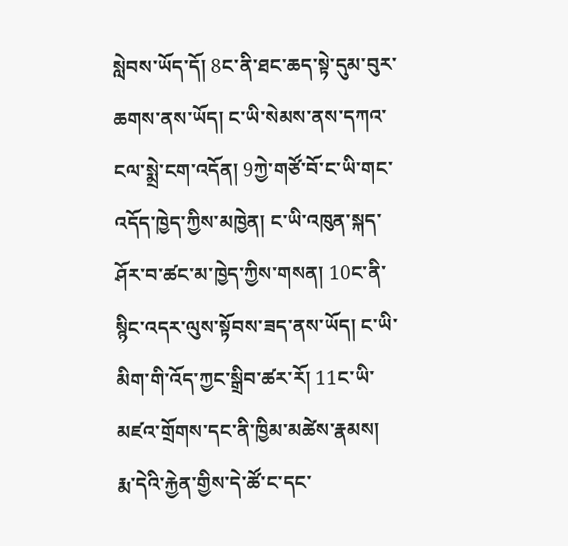སླེབས་ཡོད་དོ། 8ང་ནི་ཐང་ཆད་སྟེ་དུམ་བུར་ཆགས་ནས་ཡོད། ང་ཡི་སེམས་ནས་དཀའ་ངལ་སྨྲེ་ངག་འདོན། 9ཀྱེ་གཙོ་བོ་ང་ཡི་གང་འདོད་ཁྱེད་ཀྱིས་མཁྱེན། ང་ཡི་འཁུན་སྐད་ཤོར་བ་ཚང་མ་ཁྱེད་ཀྱིས་གསན། 10ང་ནི་སྙིང་འདར་ལུས་སྟོབས་ཟད་ནས་ཡོད། ང་ཡི་མིག་གི་འོད་ཀྱང་སྒྲིབ་ཚར་རོ། 11ང་ཡི་མཛའ་གྲོགས་དང་ནི་ཁྱིམ་མཚེས་རྣམས། རྨ་དེའི་རྐྱེན་གྱིས་དེ་ཚོ་ང་དང་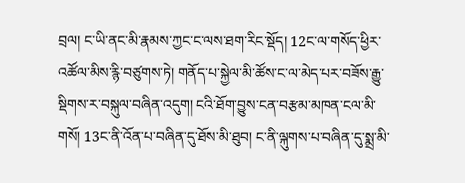བྲལ། ང་ཡི་ནང་མི་རྣམས་ཀྱང་ང་ལས་ཐག་རིང་སྡོད། 12ང་ལ་གསོད་ཕྱིར་འཚོལ་མིས་རྙི་བཙུགས་ཏེ། གནོད་པ་སྐྱེལ་མི་ཚོས་ང་ལ་མེད་པར་བཟོས་རྒྱུ་སྡིགས་ར་བསྐུལ་བཞིན་འདུག། ངའི་ཐོག་བྱུས་ངན་བརྩམ་མཁན་ངལ་མི་གསོ། 13ང་ནི་འོན་པ་བཞིན་དུ་ཐོས་མི་ཐུབ། ང་ནི་ལྐུགས་པ་བཞིན་དུ་སྨྲ་མི་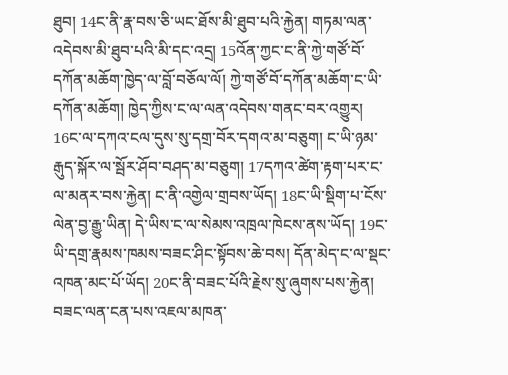ཐུབ། 14ང་ནི་རྣ་བས་ཅི་ཡང་ཐོས་མི་ཐུབ་པའི་རྐྱེན། གཏམ་ལན་འདེབས་མི་ཐུབ་པའི་མི་དང་འདྲ། 15འོན་ཀྱང་ང་ནི་ཀྱེ་གཙོ་བོ་དཀོན་མཆོག་ཁྱེད་ལ་བློ་བཅོལ་ལོ། ཀྱེ་གཙོ་བོ་དཀོན་མཆོག་ང་ཡི་དཀོན་མཆོག། ཁྱེད་ཀྱིས་ང་ལ་ལན་འདེབས་གནང་བར་འགྱུར། 16ང་ལ་དཀའ་ངལ་དུས་སུ་དགྲ་བོར་དགའ་མ་བཅུག། ང་ཡི་ཉམ་རྒུད་སྐོར་ལ་སྦོར་ཤོབ་བཤད་མ་བཅུག། 17དཀའ་ཚེག་རྟག་པར་ང་ལ་མནར་བས་རྐྱེན། ང་ནི་འགྱེལ་གྲབས་ཡོད། 18ང་ཡི་སྡིག་པ་ངོས་ལེན་བྱ་རྒྱུ་ཡིན། དེ་ཡིས་ང་ལ་སེམས་འཁྲལ་ཁེངས་ནས་ཡོད། 19ང་ཡི་དགྲ་རྣམས་ཁམས་བཟང་ཤིང་སྟོབས་ཆེ་བས། དོན་མེད་ང་ལ་སྡང་འཁན་མང་པོ་ཡོད། 20ང་ནི་བཟང་པོའི་རྗེས་སུ་ཞུགས་པས་རྐྱེན། བཟང་ལན་ངན་པས་འཇལ་མཁན་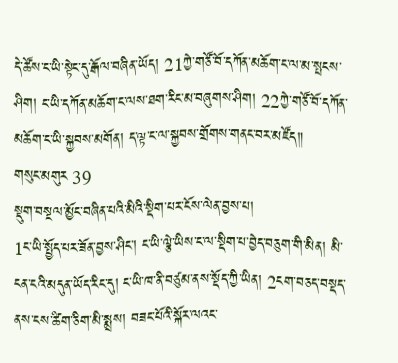དེ་ཚོས་ང་ཡི་སྟེང་དུ་རྒོལ་བཞིན་ཡོད། 21ཀྱེ་གཙོ་བོ་དཀོན་མཆོག་ང་ལ་མ་སྤངས་ཤིག། ང་ཡི་དཀོན་མཆོག་ང་ལས་ཐག་རིང་མ་བཞུགས་ཤིག། 22ཀྱེ་གཙོ་བོ་དཀོན་མཆོག་ང་ཡི་སྐྱབས་མགོན། ད་ལྟ་ང་ལ་སྐྱབས་གྲོགས་གནང་བར་མཛོད༎
གསུང་མགུར 39
སྡུག་བསྔལ་མྱོང་བཞིན་པའི་མིའི་སྡིག་པར་ངོས་ལེན་བྱས་པ།
1ང་ཡི་སྤྱོད་པར་ཟོན་བྱས་ཤིང་། ང་ཡི་ལྕེ་ཡིས་ང་ལ་སྡིག་པ་བྱེད་བཅུག་གི་མིན། མི་ངན་ངའི་མདུན་ཡོད་རིང་དུ། ང་ཡི་ཁ་ནི་བཙུམ་ནས་སྡོད་ཀྱི་ཡིན། 2ངག་བཅད་བསྡད་ནས་ངས་ཚིག་ཅིག་མི་སྨྲས། བཟང་པོའི་སྐོར་ལའང་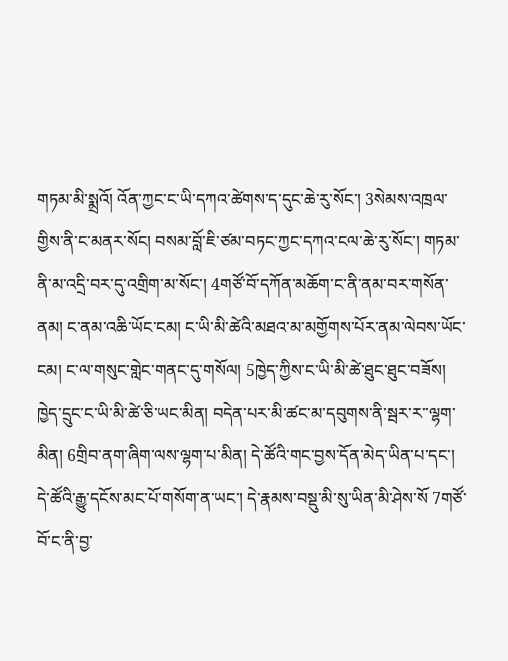གཏམ་མི་སྨྲའོ། འོན་ཀྱང་ང་ཡི་དཀའ་ཚེགས་ད་དུང་ཆེ་རུ་སོང་། 3སེམས་འཁྲལ་གྱིས་ནི་ང་མནར་སོང། བསམ་བློ་ཇི་ཙམ་བཏང་ཀྱང་དཀའ་ངལ་ཆེ་རུ་སོང་། གཏམ་ནི་མ་འདྲི་བར་དུ་འགྲིག་མ་སོང་། 4གཙོ་བོ་དཀོན་མཆོག་ང་ནི་ནམ་བར་གསོན་ནམ། ང་ནམ་འཆི་ཡོང་ངམ། ང་ཡི་མི་ཚེའི་མཐའ་མ་མགྱོགས་པོར་ནམ་ལེབས་ཡོང་ངམ། ང་ལ་གསུང་གླེང་གནང་དུ་གསོལ། 5ཁྱེད་ཀྱིས་ང་ཡི་མི་ཚེ་ཐུང་ཐུང་བཟོས། ཁྱེད་དྲུང་ང་ཡི་མི་ཚེ་ཅི་ཡང་མིན། བདེན་པར་མི་ཚང་མ་དབུགས་ནི་སྦར་ར་་ལྷག་མིན། 6གྲིབ་ནག་ཞིག་ལས་ལྷག་པ་མིན། དེ་ཚོའི་གང་བྱས་དོན་མེད་ཡིན་པ་དང་། དེ་ཚོའི་རྒྱུ་དངོས་མང་པོ་གསོག་ན་ཡང་། དེ་རྣམས་བསྡུ་མི་སུ་ཡིན་མི་ཤེས་སོ 7གཙོ་བོ་ང་ནི་བྱ་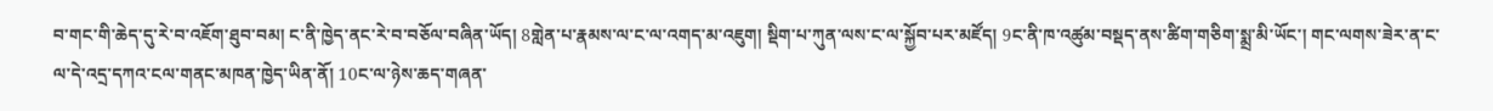བ་གང་གི་ཆེད་དུ་རེ་བ་འཇོག་ཐུབ་བམ། ང་ནི་ཁྱེད་ནང་རེ་བ་བཅོལ་བཞིན་ཡོད། 8གླེན་པ་རྣམས་ལ་ང་ལ་འགད་མ་འཇུག། སྡིག་པ་ཀུན་ལས་ང་ལ་སྐྱོབ་པར་མཛོད། 9ང་ནི་ཁ་འཚུམ་བསྡད་ནས་ཚིག་གཅིག་སྨྲ་མི་ཡོང་། གང་ལགས་ཟེར་ན་ང་ལ་དེ་འདྲ་དཀའ་ངལ་གནང་མཁན་ཁྱེད་ཡིན་ནོ། 10ང་ལ་ཉེས་ཆད་གཞན་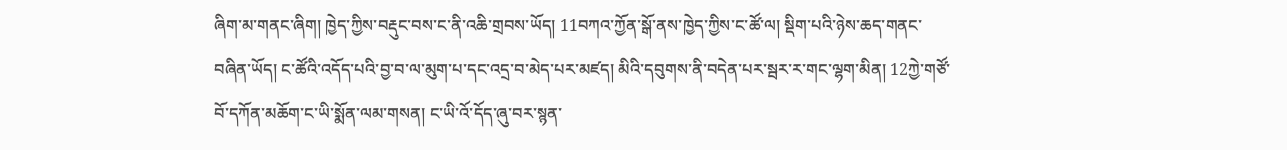ཞིག་མ་གནང་ཞིག། ཁྱེད་ཀྱིས་བརྡུང་བས་ང་ནི་འཆི་གྲབས་ཡོད། 11བཀའ་ཀྱོན་སྒོ་ནས་ཁྱེད་ཀྱིས་ང་ཚོ་ལ། སྡིག་པའི་ཉེས་ཆད་གནང་བཞིན་ཡོད། ང་ཚོའི་འདོད་པའི་བྱ་བ་ལ་མུག་པ་དང་འདྲ་བ་མེད་པར་མཛད། མིའི་དབུགས་ནི་བདེན་པར་སྦར་ར་གང་ལྷག་མིན། 12ཀྱེ་གཙོ་བོ་དཀོན་མཆོག་ང་ཡི་སྨོན་ལམ་གསན། ང་ཡི་འོ་དོད་ཞུ་བར་སྙན་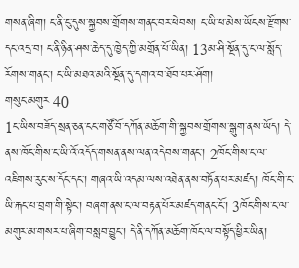གསན་ཞིག། ང་ནི་ངུ་དུས་སྐྱབས་གྲོགས་གནང་བར་ཕེབས། ང་ཡི་ཕ་མེས་ཡོངས་རྫོགས་དང་འདྲ་བ། ང་ནི་ཉིན་ཤས་ཆེད་དུ་ཁྱེད་ཀྱི་མགྲོན་པོ་ཡིན། 13མ་ཤི་སྔོན་དུ་ང་ལ་སློད་རོགས་གནང་། ང་ཡི་མཐའ་མའི་སྔོན་དུ་དགའ་བ་ཐོབ་པར་ཤོག།
གསུང་མགུར 40
1ང་ཡིས་བཟོད་སྲན་ཅན་ངང་གཙོ་བོ་དཀོན་མཆོག་གི་སྐྱབས་གྲོགས་སྒུག་ནས་ཡོད། དེ་ནས་ཁོང་གིས་ང་ཡི་འོ་འདོད་གསན་ནས་ལན་འདེབས་གནང་། 2ཁོང་གིས་ང་ལ་འཇིགས་རུང་ས་དོང་དང་། གཞའ་ཡི་འདམ་ལས་འཐེན་ནས་བཏོན་པར་མཛད། ཁོང་གི་ང་ཡི་རྐང་པ་བྲག་གི་སྟེང་། བཞག་ནས་ང་ལ་བརྟན་པོར་མཛད་གནང་ངོ་། 3ཁོང་གིས་ང་ལ་མགུར་མ་གསར་པ་ཞིག་བསླབ་བྱུང་། དེ་ནི་དཀོན་མཆོག་ཁོང་ལ་བསྟོད་ཕྱིར་ཡིན།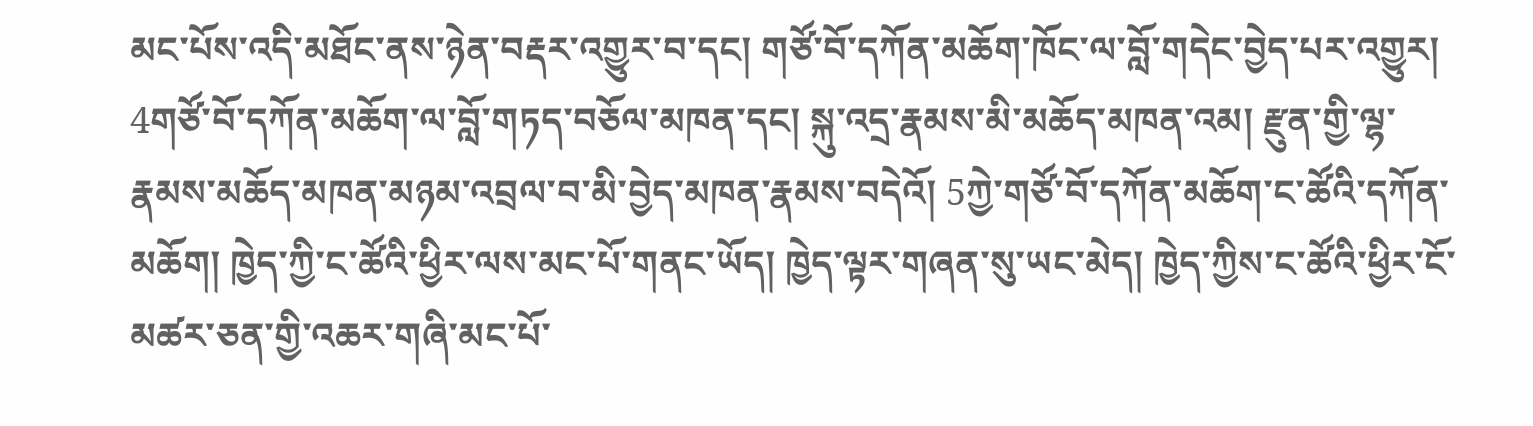མང་པོས་འདི་མཐོང་ནས་ཉེན་བརྡར་འགྱུར་བ་དང། གཙོ་བོ་དཀོན་མཆོག་ཁོང་ལ་བློ་གདེང་བྱེད་པར་འགྱུར། 4གཙོ་བོ་དཀོན་མཆོག་ལ་བློ་གཏད་བཅོལ་མཁན་དང། སྐུ་འདྲ་རྣམས་མི་མཆོད་མཁན་འམ། རྫུན་གྱི་ལྷ་རྣམས་མཆོད་མཁན་མཉམ་འབྲལ་བ་མི་བྱེད་མཁན་རྣམས་བདེའོ། 5ཀྱེ་གཙོ་བོ་དཀོན་མཆོག་ང་ཚོའི་དཀོན་མཆོག། ཁྱེད་ཀྱི་ང་ཚོའི་ཕྱིར་ལས་མང་པོ་གནང་ཡོད། ཁྱེད་ལྟར་གཞན་སུ་ཡང་མེད། ཁྱེད་ཀྱིས་ང་ཚོའི་ཕྱིར་ངོ་མཚར་ཅན་གྱི་འཆར་གཞི་མང་པོ་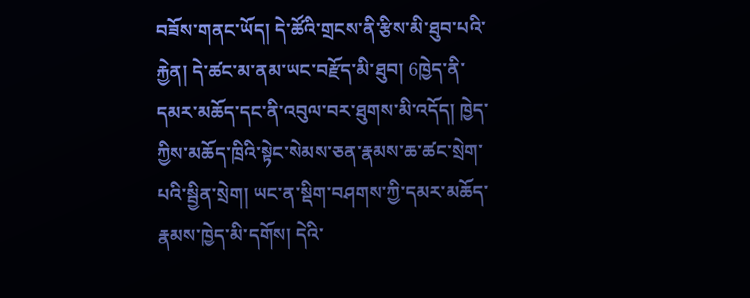བཟོས་གནང་ཡོད། དེ་ཚོའི་གྲངས་ནི་རྩིས་མི་ཐུབ་པའི་རྐྱེན། དེ་ཚང་མ་ནམ་ཡང་བརྫོད་མི་ཐུབ། 6ཁྱེད་ནི་དམར་མཆོད་དང་ནི་འབུལ་བར་ཐུགས་མི་འདོད། ཁྱེད་ཀྱིས་མཆོད་ཁྲིའི་སྟེང་སེམས་ཅན་རྣམས་ཆ་ཚང་སྲེག་པའི་སྦྱིན་སྲེག། ཡང་ན་སྡིག་བཤགས་ཀྱི་དམར་མཆོད་རྣམས་ཁྱེད་མི་དགོས། དེའི་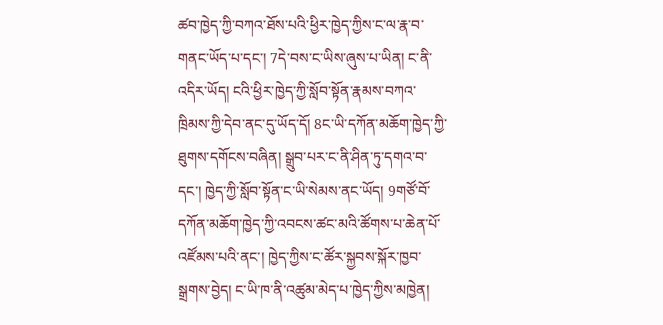ཚབ་ཁྱེད་ཀྱི་བཀའ་ཐོས་པའི་ཕྱིར་ཁྱེད་ཀྱིས་ང་ལ་རྣ་བ་གནང་ཡོད་པ་དང་། 7དེ་བས་ང་ཡིས་ཞུས་པ་ཡིན། ང་ནི་འདིར་ཡོད། ངའི་ཕྱིར་ཁྱེད་ཀྱི་སློབ་སྟོན་རྣམས་བཀའ་ཁྲིམས་ཀྱི་དེབ་ནང་དུ་ཡོད་དོ། 8ང་ཡི་དཀོན་མཆོག་ཁྱེད་ཀྱི་ཐུགས་དགོངས་བཞིན། སྒྲུབ་པར་ང་ནི་ཤིན་ཏུ་དགའ་བ་དང་། ཁྱེད་ཀྱི་སློབ་སྟོན་ང་ཡི་སེམས་ནང་ཡོད། 9གཙོ་བོ་དཀོན་མཆོག་ཁྱེད་ཀྱི་འབངས་ཚང་མའི་ཚོགས་པ་ཆེན་པོ་འཛོམས་པའི་ནང་། ཁྱེད་ཀྱིས་ང་ཚོར་སྐྱབས་སྐོར་ཁྱབ་སྒྲགས་བྱེད། ང་ཡི་ཁ་ནི་འཚུམ་མེད་པ་ཁྱེད་ཀྱིས་མཁྱེན།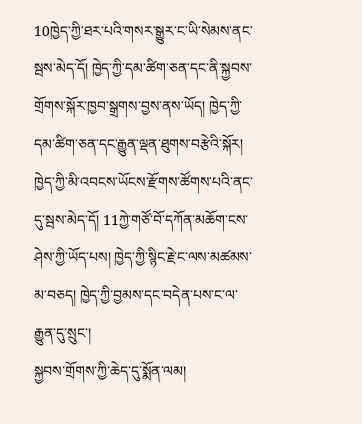10ཁྱེད་ཀྱི་ཐར་པའི་གསར་སྒྱུར་ང་ཡི་སེམས་ནང་སྦས་མེད་དོ། ཁྱེད་ཀྱི་དམ་ཚིག་ཅན་དང་ནི་སྐྱབས་གྲོགས་སྐོར་ཁྱབ་སྒྲགས་བྱས་ནས་ཡོད། ཁྱེད་ཀྱི་དམ་ཚིག་ཅན་དང་རྒྱུན་ལྡན་ཐུགས་བརྩེའི་སྐོར། ཁྱེད་ཀྱི་མི་འབངས་ཡོངས་རྫོགས་ཚོགས་པའི་ནང་དུ་སྦས་མེད་དོ། 11ཀྱེ་གཙོ་བོ་དཀོན་མཆོག་ངས་ཤེས་ཀྱི་ཡོད་པས། ཁྱེད་ཀྱི་སྙིང་རྗེ་ང་ལས་མཚམས་མ་བཅད། ཁྱེད་ཀྱི་བྱམས་དང་བདེན་པས་ང་ལ་རྒྱུན་དུ་སྲུང་།
སྐྱབས་གྲོགས་ཀྱི་ཆེད་དུ་སྨོན་ལམ།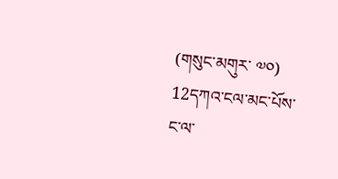(གསུང་མགུར་ ༧༠)
12དཀའ་ངལ་མང་པོས་ང་ལ་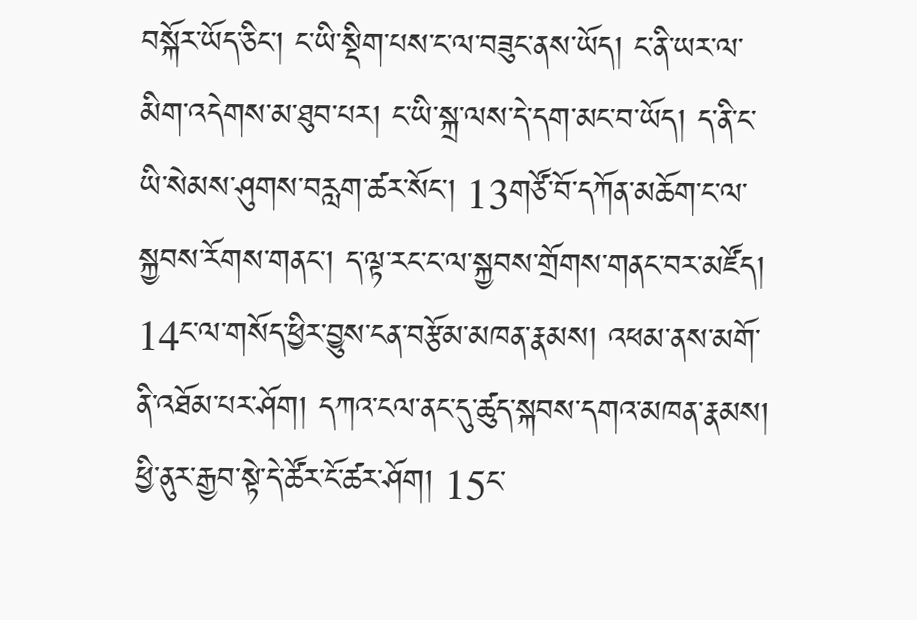བསྐོར་ཡོད་ཅིང་། ང་ཡི་སྡིག་པས་ང་ལ་བཟུང་ནས་ཡོད། ང་ནི་ཡར་ལ་མིག་འདེགས་མ་ཐུབ་པར། ང་ཡི་སྐྲ་ལས་དེ་དག་མང་བ་ཡོད། ད་ནི་ང་ཡི་སེམས་ཤུགས་བརླག་ཚར་སོང་། 13གཙོ་བོ་དཀོན་མཆོག་ང་ལ་སྐྱབས་རོགས་གནང་། ད་ལྟ་རང་ང་ལ་སྐྱབས་གྲོགས་གནང་བར་མཛོད། 14ང་ལ་གསོད་ཕྱིར་བྱུས་ངན་བརྩོམ་མཁན་རྣམས། འཕམ་ནས་མགོ་ནི་འཐོམ་པར་ཤོག། དཀའ་ངལ་ནང་དུ་ཚུད་སྐབས་དགའ་མཁན་རྣམས། ཕྱི་ནུར་རྒྱབ་སྟེ་དེ་ཚོར་ངོ་ཚར་ཤོག། 15ང་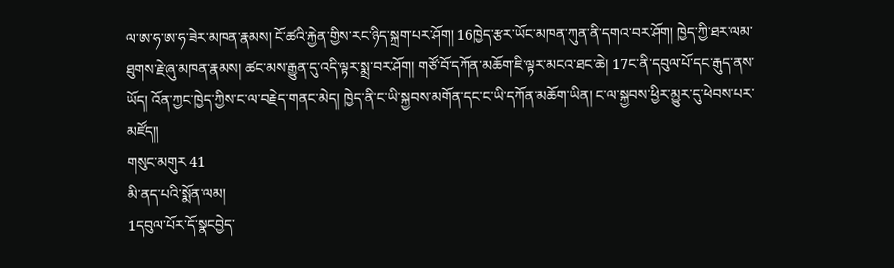ལ་ཨ་ཧ་ཨ་ཧ་ཟེར་མཁན་རྣམས། ངོ་ཚའི་རྐྱེན་གྱིས་རང་ཉིད་སྐྲག་པར་ཤོག། 16ཁྱེད་རྩར་ཡོང་མཁན་ཀུན་ནི་དགའ་བར་ཤོག། ཁྱེད་ཀྱི་ཐར་ལམ་ཐུགས་རྗེ་ཞུ་མཁན་རྣམས། ཚང་མས་རྒྱུན་དུ་འདི་ལྟར་སྨྲ་བར་ཤོག། གཙོ་བོ་དཀོན་མཆོག་ཇི་ལྟར་མངའ་ཐང་ཆེ། 17ང་ནི་དབུལ་པོ་དང་རྒུད་ནས་ཡོད། འོན་ཀྱང་ཁྱེད་ཀྱིས་ང་ལ་བརྗེད་གནང་མེད། ཁྱེད་ནི་ང་ཡི་སྐྱབས་མགོན་དང་ང་ཡི་དཀོན་མཆོག་ཡིན། ང་ལ་སྐྱབས་ཕྱིར་མྱུར་དུ་ཕེབས་པར་མཛོད༎
གསུང་མགུར 41
མི་ནད་པའི་སྨོན་ལམ།
1དབུལ་པོར་དོ་སྣངབྱེད་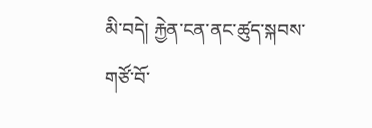མི་བདེ། རྐྱེན་ངན་ནང་ཚུད་སྐབས་གཙོ་བོ་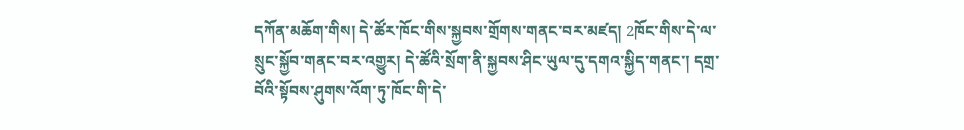དཀོན་མཆོག་གིས། དེ་ཚོར་ཁོང་གིས་སྐྱབས་གྲོགས་གནང་བར་མཛད། 2ཁོང་གིས་དེ་ལ་སྲུང་སྐྱོབ་གནང་བར་འགྱུར། དེ་ཚོའི་སྲོག་ནི་སྐྱབས་ཤིང་ཡུལ་དུ་དགའ་སྐྱིད་གནང་། དགྲ་བོའི་སྟོབས་ཤུགས་འོག་ཏུ་ཁོང་གི་དེ་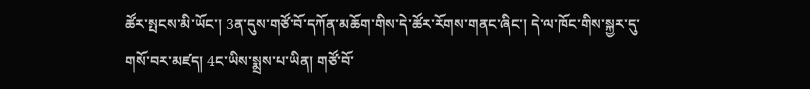ཚོར་སྤངས་མི་ཡོང་། 3ན་དུས་གཙོ་བོ་དཀོན་མཆོག་གིས་དེ་ཚོར་རོགས་གནང་ཞིང་། དེ་ལ་ཁོང་གིས་སྐྱར་དུ་གསོ་བར་མཛད། 4ང་ཡིས་སྨྲས་པ་ཡིན། གཙོ་བོ་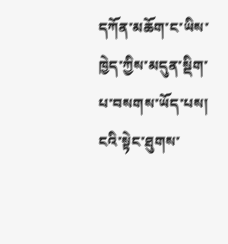དཀོན་མཆོག་ང་ཡིས་ཁྱེད་ཀྱིས་མདུན་སྡིག་པ་བསགས་ཡོད་པས། ངའི་སྟེང་ཐུགས་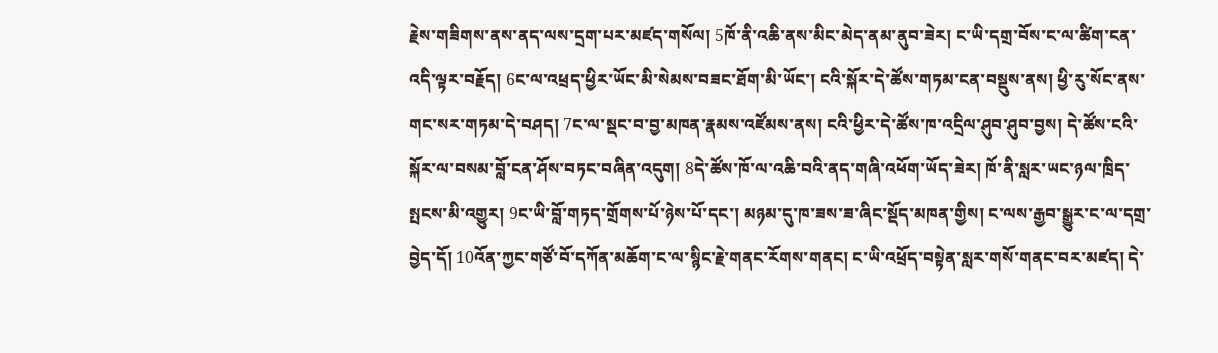རྗེས་གཟིགས་ནས་ནད་ལས་དྲག་པར་མཛད་གསོལ། 5ཁོ་ནི་འཆི་ནས་མིང་མེད་ནམ་ནུབ་ཟེར། ང་ཡི་དགྲ་བོས་ང་ལ་ཚིག་ངན་འདི་ལྟར་བརྗོད། 6ང་ལ་འཕྲད་ཕྱིར་ཡོང་མི་སེམས་བཟང་ཐོག་མི་ཡོང་། ངའི་སྐོར་དེ་ཚོས་གཏམ་ངན་བསྡུས་ནས། ཕྱི་རུ་སོང་ནས་གང་སར་གཏམ་དེ་བཤད། 7ང་ལ་སྡང་བ་བྱ་མཁན་རྣམས་འཛོམས་ནས། ངའི་ཕྱིར་དེ་ཚོས་ཁ་འདྲིལ་ཤུབ་ཤུབ་བྱས། དེ་ཚོས་ངའི་སྐོར་ལ་བསམ་བློ་ངན་ཤོས་བཏང་བཞིན་འདུག། 8དེ་ཚོས་ཁོ་ལ་འཆི་བའི་ནད་གཞི་འཕོག་ཡོད་ཟེར། ཁོ་ནི་སླར་ཡང་ཉལ་ཁྲིད་སྤངས་མི་འགྱུར། 9ང་ཡི་བློ་གཏད་གྲོགས་པོ་ཉེས་པོ་དང་། མཉམ་དུ་ཁ་ཟས་ཟ་ཞིང་སྡོད་མཁན་གྱིས། ང་ལས་རྒྱབ་སྒྱུར་ང་ལ་དགྲ་བྱེད་དོ། 10འོན་ཀྱང་གཙོ་བོ་དཀོན་མཆོག་ང་ལ་སྙིང་རྗེ་གནང་རོགས་གནང། ང་ཡི་འཕྲོད་བསྟེན་སླར་གསོ་གནང་བར་མཛད། དེ་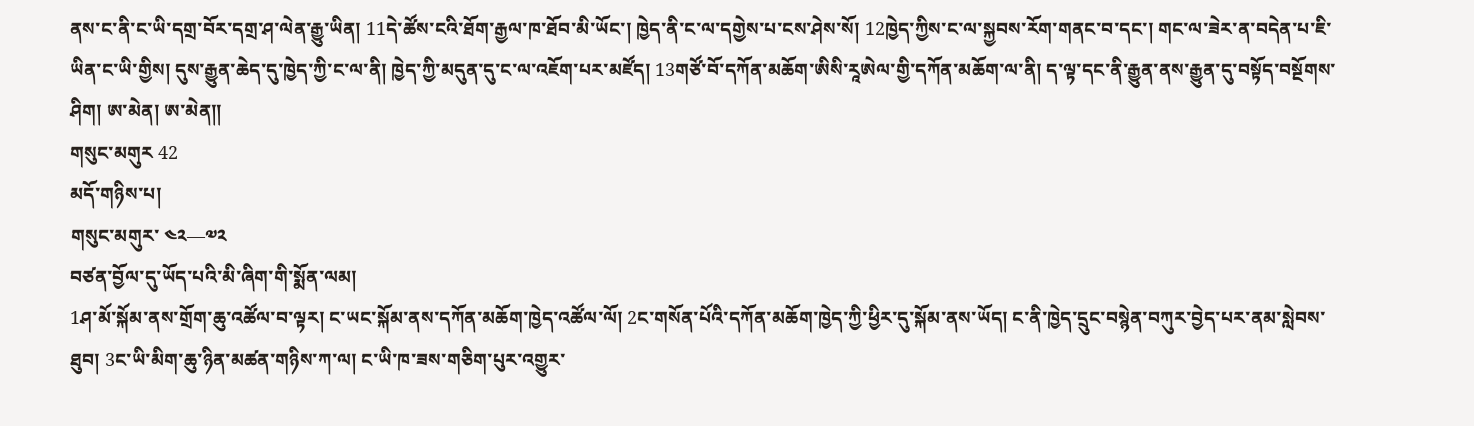ནས་ང་ནི་ང་ཡི་དགྲ་བོར་དགྲ་ཤ་ལེན་རྒྱུ་ཡིན། 11དེ་ཚོས་ངའི་ཐོག་རྒྱལ་ཁ་ཐོབ་མི་ཡོང་། ཁྱེད་ནི་ང་ལ་དགྱེས་པ་ངས་ཤེས་སོ། 12ཁྱེད་ཀྱིས་ང་ལ་སྐྱབས་རོག་གནང་བ་དང་། གང་ལ་ཟེར་ན་བདེན་པ་ཇི་ཡིན་ང་ཡི་གྱིས། དུས་རྒྱུན་ཆེད་དུ་ཁྱེད་ཀྱི་ང་ལ་ནི། ཁྱེད་ཀྱི་མདུན་དུ་ང་ལ་འཇོག་པར་མཛོད། 13གཙོ་བོ་དཀོན་མཆོག་ཨིསི་རཱཨེལ་གྱི་དཀོན་མཆོག་ལ་ནི། ད་ལྟ་དང་ནི་རྒྱུན་ནས་རྒྱུན་དུ་བསྟོད་བསྔོགས་ཤིག། ཨ་མེན། ཨ་མེན༎
གསུང་མགུར 42
མདོ་གཉིས་པ།
གསུང་མགུར་ ༤༢—༧༢
བཙན་བྱོལ་དུ་ཡོད་པའི་མི་ཞིག་གི་སྨོན་ལམ།
1ཤ་མོ་སྐོམ་ནས་གྲོག་ཆུ་འཚོལ་བ་ལྟར། ང་ཡང་སྐོམ་ནས་དཀོན་མཆོག་ཁྱེད་འཚོལ་ལོ། 2ང་གསོན་པོའི་དཀོན་མཆོག་ཁྱེད་ཀྱི་ཕྱིར་དུ་སྐོམ་ནས་ཡོད། ང་ནི་ཁྱེད་དྲུང་བསྙེན་བཀུར་བྱེད་པར་ནམ་སླེབས་ཐུབ། 3ང་ཡི་མིག་ཆུ་ཉིན་མཚན་གཉིས་ཀ་ལ། ང་ཡི་ཁ་ཟས་གཅིག་པུར་འགྱུར་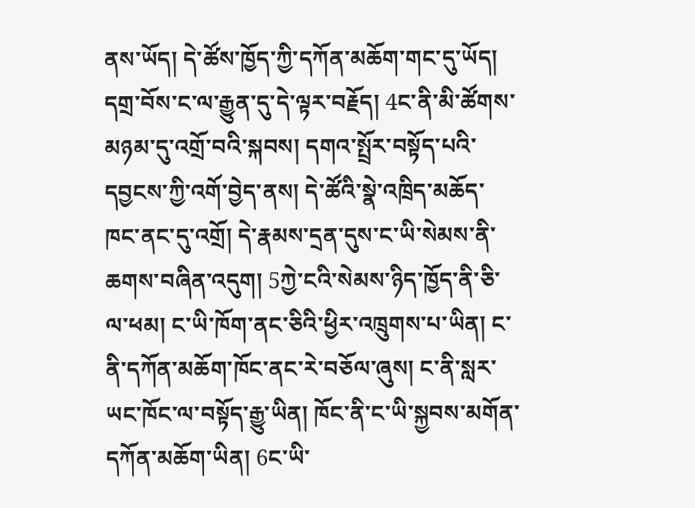ནས་ཡོད། དེ་ཚོས་ཁྱོད་ཀྱི་དཀོན་མཆོག་གང་དུ་ཡོད། དགྲ་བོས་ང་ལ་རྒྱུན་དུ་དེ་ལྟར་བརྗོད། 4ང་ནི་མི་ཚོགས་མཉམ་དུ་འགྲོ་བའི་སྐབས། དགའ་སྤྲོར་བསྟོད་པའི་དབྱངས་ཀྱི་འགོ་བྱེད་ནས། དེ་ཚོའི་སྣེ་འཁྲིད་མཆོད་ཁང་ནང་དུ་འགྲོ། དེ་རྣམས་དྲན་དུས་ང་ཡི་སེམས་ནི་ཆགས་བཞིན་འདུག། 5ཀྱེ་ངའི་སེམས་ཉིད་ཁྱོད་ནི་ཅི་ལ་ཕམ། ང་ཡི་ཁོག་ནང་ཅིའི་ཕྱིར་འཁྲུགས་པ་ཡིན། ང་ནི་དཀོན་མཆོག་ཁོང་ནང་རེ་བཅོལ་ཞུས། ང་ནི་སླར་ཡང་ཁོང་ལ་བསྟོད་རྒྱུ་ཡིན། ཁོང་ནི་ང་ཡི་སྐྱབས་མགོན་དཀོན་མཆོག་ཡིན། 6ང་ཡི་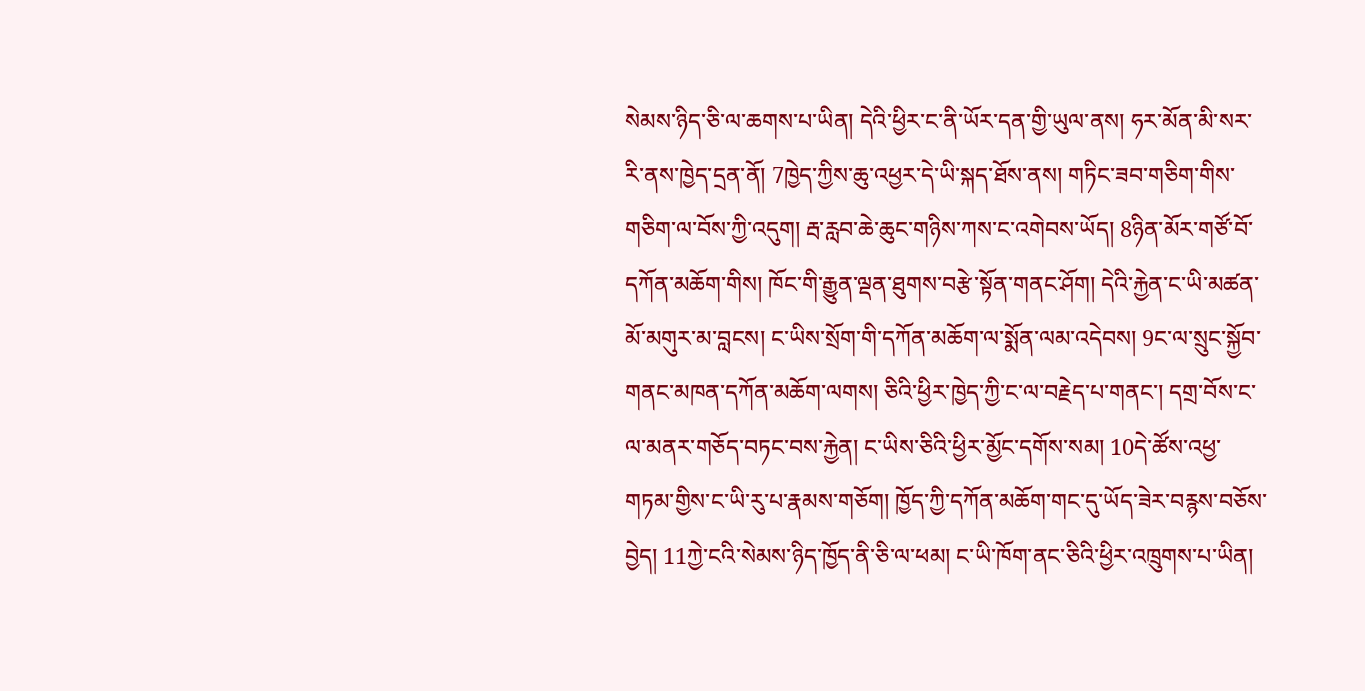སེམས་ཉིད་ཅི་ལ་ཆགས་པ་ཡིན། དེའི་ཕྱིར་ང་ནི་ཡོར་དན་གྱི་ཡུལ་ནས། ཧར་མོན་མི་སར་རི་ནས་ཁྱེད་དྲན་ནོ། 7ཁྱེད་ཀྱིས་ཆུ་འཕྱར་དེ་ཡི་སྐད་ཐོས་ནས། གཏིང་ཟབ་གཅིག་གིས་གཅིག་ལ་བོས་ཀྱི་འདུག། རྦ་རླབ་ཆེ་ཆུང་གཉིས་ཀས་ང་འགེབས་ཡོད། 8ཉིན་མོར་གཙོ་བོ་དཀོན་མཆོག་གིས། ཁོང་གི་རྒྱུན་ལྡན་ཐུགས་བརྩེ་སྟོན་གནང་ཤོག། དེའི་རྐྱེན་ང་ཡི་མཚན་མོ་མགུར་མ་བླངས། ང་ཡིས་སྲོག་གི་དཀོན་མཆོག་ལ་སྨོན་ལམ་འདེབས། 9ང་ལ་སྲུང་སྐྱོབ་གནང་མཁན་དཀོན་མཆོག་ལགས། ཅིའི་ཕྱིར་ཁྱེད་ཀྱི་ང་ལ་བརྗེད་པ་གནང་། དགྲ་བོས་ང་ལ་མནར་གཅོད་བཏང་བས་རྐྱེན། ང་ཡིས་ཅིའི་ཕྱིར་མྱོང་དགོས་སམ། 10དེ་ཚོས་འཕྱ་གཏམ་གྱིས་ང་ཡི་རུ་པ་རྣམས་གཅོག། ཁྱོད་ཀྱི་དཀོན་མཆོག་གང་དུ་ཡོད་ཟེར་བརྙས་བཅོས་བྱེད། 11ཀྱེ་ངའི་སེམས་ཉིད་ཁྱོད་ནི་ཅི་ལ་ཕམ། ང་ཡི་ཁོག་ནང་ཅིའི་ཕྱིར་འཁྲུགས་པ་ཡིན།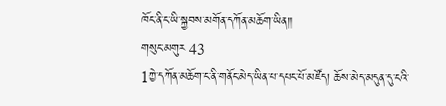ཁོང་ནི་ང་ཡི་སྐྱབས་མགོན་དཀོན་མཆོག་ཡིན༎
གསུང་མགུར 43
1ཀྱེ་དཀོན་མཆོག་ང་ནི་གནོང་མེད་ཡིན་པ་དཔང་པོ་མཛོད། ཆོས་མེད་མདུན་དུ་ངའི་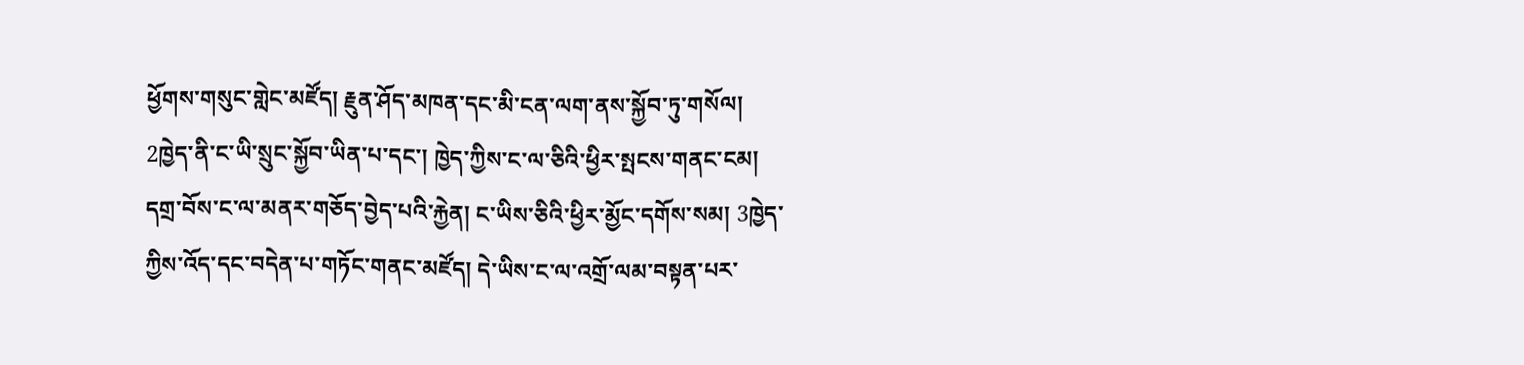ཕྱོགས་གསུང་གླེང་མཛོད། རྗུན་ཤོད་མཁན་དང་མི་ངན་ལག་ནས་སྐྱོབ་ཏུ་གསོལ། 2ཁྱེད་ནི་ང་ཡི་སྲུང་སྐྱོབ་ཡིན་པ་དང་། ཁྱེད་ཀྱིས་ང་ལ་ཅིའི་ཕྱིར་སྤངས་གནང་ངམ། དགྲ་བོས་ང་ལ་མནར་གཅོད་བྱེད་པའི་རྐྱེན། ང་ཡིས་ཅིའི་ཕྱིར་མྱོང་དགོས་སམ། 3ཁྱེད་ཀྱིས་འོད་དང་བདེན་པ་གཏོང་གནང་མཛོད། དེ་ཡིས་ང་ལ་འགྲོ་ལམ་བསྟན་པར་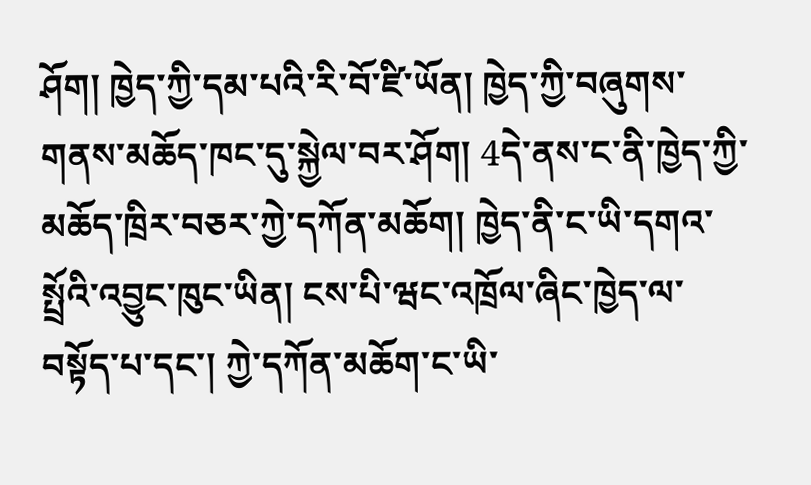ཤོག། ཁྱེད་ཀྱི་དམ་པའི་རི་བོ་ཛི་ཡོན། ཁྱེད་ཀྱི་བཞུགས་གནས་མཆོད་ཁང་དུ་སྐྱེལ་བར་ཤོག། 4དེ་ནས་ང་ནི་ཁྱེད་ཀྱི་མཆོད་ཁྲིར་བཅར་ཀྱེ་དཀོན་མཆོག། ཁྱེད་ནི་ང་ཡི་དགའ་སྤྲོའི་འབྱུང་ཁུང་ཡིན། ངས་པི་ཝང་འཁྲོལ་ཞིང་ཁྱེད་ལ་བསྟོད་པ་དང་། ཀྱེ་དཀོན་མཆོག་ང་ཡི་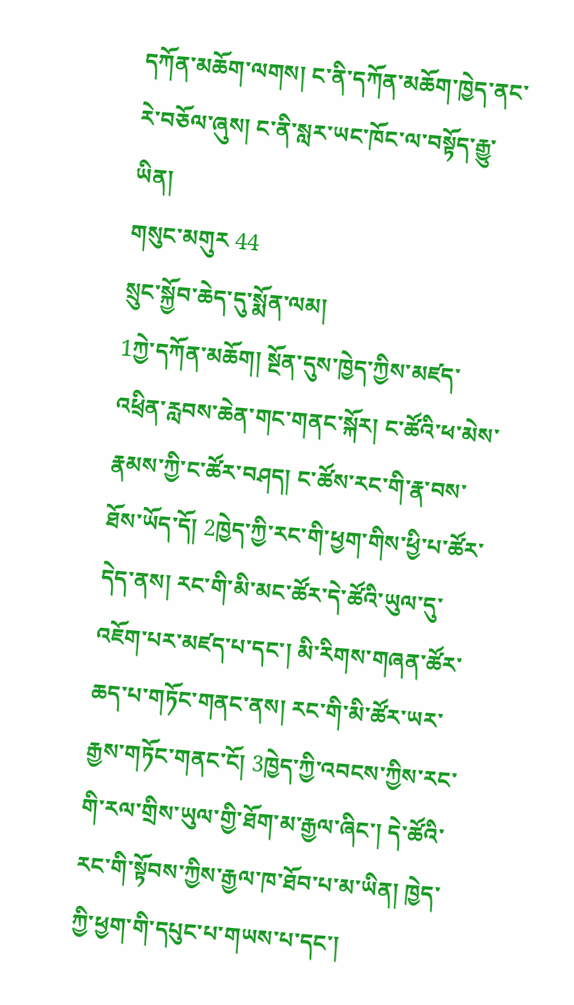དཀོན་མཆོག་ལགས། ང་ནི་དཀོན་མཆོག་ཁྱེད་ནང་རེ་བཅོལ་ཞུས། ང་ནི་སླར་ཡང་ཁོང་ལ་བསྟོད་རྒྱུ་ཡིན།
གསུང་མགུར 44
སྲུང་སྐྱོབ་ཆེད་དུ་སྨོན་ལམ།
1ཀྱེ་དཀོན་མཆོག། སྔོན་དུས་ཁྱེད་ཀྱིས་མཛད་འཕྲིན་རླབས་ཆེན་གང་གནང་སྐོར། ང་ཚོའི་ཕ་མེས་རྣམས་ཀྱི་ང་ཚོར་བཤད། ང་ཚོས་རང་གི་རྣ་བས་ཐོས་ཡོད་དོ། 2ཁྱེད་ཀྱི་རང་གི་ཕྱག་གིས་ཕྱི་པ་ཚོར་དེད་ནས། རང་གི་མི་མང་ཚོར་དེ་ཚོའི་ཡུལ་དུ་འཇོག་པར་མཛད་པ་དང་། མི་རིགས་གཞན་ཚོར་ཆད་པ་གཏོང་གནང་ནས། རང་གི་མི་ཚོར་ཡར་རྒྱས་གཏོང་གནང་ངོ། 3ཁྱེད་ཀྱི་འབངས་ཀྱིས་རང་གི་རལ་གྲིས་ཡུལ་གྱི་ཐོག་མ་རྒྱལ་ཞིང་། དེ་ཚོའི་རང་གི་སྟོབས་ཀྱིས་རྒྱལ་ཁ་ཐོབ་པ་མ་ཡིན། ཁྱེད་ཀྱི་ཕྱག་གི་དཔུང་པ་གཡས་པ་དང་།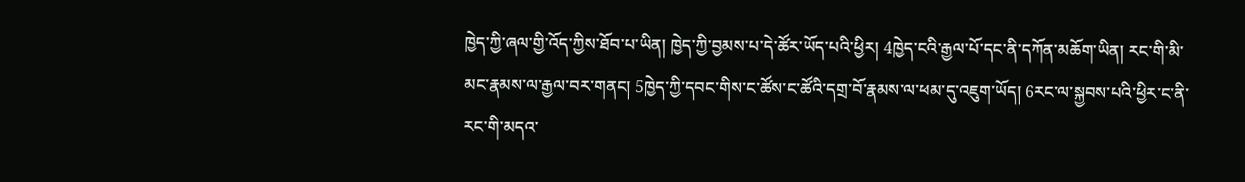ཁྱེད་ཀྱི་ཞལ་གྱི་འོད་ཀྱིས་ཐོབ་པ་ཡིན། ཁྱེད་ཀྱི་བྱམས་པ་དེ་ཚོར་ཡོད་པའི་ཕྱིར། 4ཁྱེད་ངའི་རྒྱལ་པོ་དང་ནི་དཀོན་མཆོག་ཡིན། རང་གི་མི་མང་རྣམས་ལ་རྒྱལ་བར་གནང། 5ཁྱེད་ཀྱི་དབང་གིས་ང་ཚོས་ང་ཚོའི་དགྲ་བོ་རྣམས་ལ་ཕམ་དུ་འཇུག་ཡོད། 6རང་ལ་སྐྱབས་པའི་ཕྱིར་ང་ནི་རང་གི་མདའ་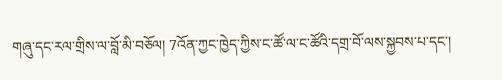གཞུ་དང་རལ་གྲིས་ལ་བློ་མི་བཅོལ། 7འོན་ཀྱང་ཁྱེད་ཀྱིས་ང་ཚོ་ལ་ང་ཚོའི་དགྲ་བོ་ལས་སྐྱབས་པ་དང་།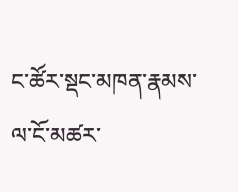ང་ཚོར་སྡང་མཁན་རྣམས་ལ་ངོ་མཚར་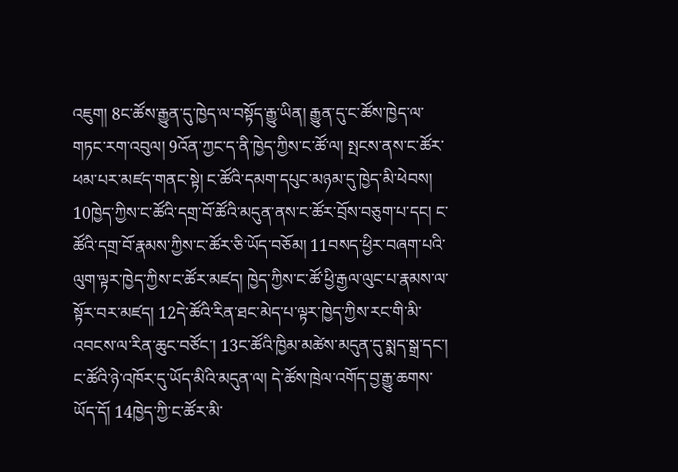འཇུག། 8ང་ཚོས་རྒྱུན་དུ་ཁྱེད་ལ་བསྟོད་རྒྱུ་ཡིན། རྒྱུན་དུ་ང་ཚོས་ཁྱེད་ལ་གཏང་རག་འབུལ། 9འོན་ཀྱང་ད་ནི་ཁྱེད་ཀྱིས་ང་ཚོ་ལ། སྤངས་ནས་ང་ཚོར་ཕམ་པར་མཛད་གནང་སྟེ། ང་ཚོའི་དམག་དཔུང་མཉམ་དུ་ཁྱེད་མི་ཕེབས། 10ཁྱེད་ཀྱིས་ང་ཚོའི་དགྲ་བོ་ཚོའི་མདུན་ནས་ང་ཚོར་བྲོས་བཅུག་པ་དང། ང་ཚོའི་དགྲ་བོ་རྣམས་ཀྱིས་ང་ཚོར་ཅི་ཡོད་བཅོམ། 11བསད་ཕྱིར་བཞག་པའི་ལུག་ལྟར་ཁྱེད་ཀྱིས་ང་ཚོར་མཛད། ཁྱེད་ཀྱིས་ང་ཚོ་ཕྱི་རྒྱལ་ལུང་པ་རྣམས་ལ་སྟོར་བར་མཛད། 12དེ་ཚོའི་རིན་ཐང་མེད་པ་ལྟར་ཁྱེད་ཀྱིས་རང་གི་མི་འབངས་ལ་རིན་ཆུང་བཙོང་། 13ང་ཚོའི་ཁྱིམ་མཚེས་མདུན་དུ་སྨད་སྒྲ་དང་། ང་ཚོའི་ཉེ་འཁོར་དུ་ཡོད་མིའི་མདུན་ལ། དེ་ཚོས་ཁྲེལ་འགོད་བྱ་རྒྱུ་ཆགས་ཡོད་དོ། 14ཁྱེད་ཀྱི་ང་ཚོར་མི་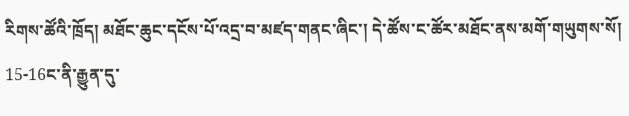རིགས་ཚོའི་ཁྲོད། མཐོང་ཆུང་དངོས་པོ་འདྲ་བ་མཛད་གནང་ཞིང་། དེ་ཚོས་ང་ཚོར་མཐོང་ནས་མགོ་གཡུགས་སོ། 15-16ང་ནི་རྒྱུན་དུ་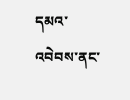དམའ་འབེབས་ནང་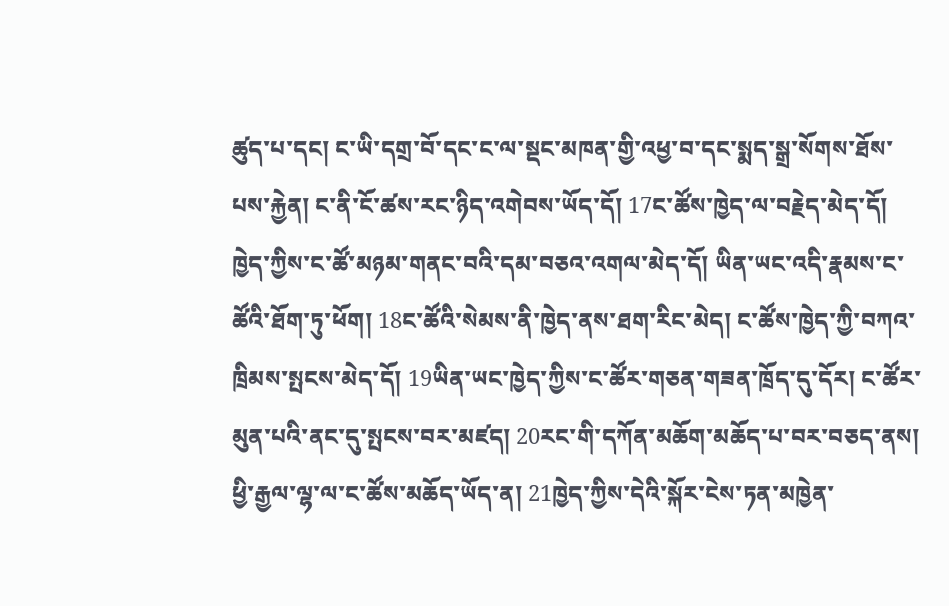ཚུད་པ་དང། ང་ཡི་དགྲ་བོ་དང་ང་ལ་སྡང་མཁན་གྱི་འཕྱ་བ་དང་སྨད་སྒྲ་སོགས་ཐོས་པས་རྐྱེན། ང་ནི་ངོ་ཚས་རང་ཉིད་འགེབས་ཡོད་དོ། 17ང་ཚོས་ཁྱེད་ལ་བརྗེད་མེད་དོ། ཁྱེད་ཀྱིས་ང་ཚོ་མཉམ་གནང་བའི་དམ་བཅའ་འགལ་མེད་དོ། ཡིན་ཡང་འདི་རྣམས་ང་ཚོའི་ཐོག་ཏུ་ཕོག། 18ང་ཚོའི་སེམས་ནི་ཁྱེད་ནས་ཐག་རིང་མེད། ང་ཚོས་ཁྱེད་ཀྱི་བཀའ་ཁྲིམས་སྤངས་མེད་དོ། 19ཡིན་ཡང་ཁྱེད་ཀྱིས་ང་ཚོར་གཅན་གཟན་ཁྲོད་དུ་དོར། ང་ཚོར་མུན་པའི་ནང་དུ་སྤངས་བར་མཛད། 20རང་གི་དཀོན་མཆོག་མཆོད་པ་བར་བཅད་ནས། ཕྱི་རྒྱལ་ལྷ་ལ་ང་ཚོས་མཆོད་ཡོད་ན། 21ཁྱེད་ཀྱིས་དེའི་སྐོར་ངེས་ཏན་མཁྱེན་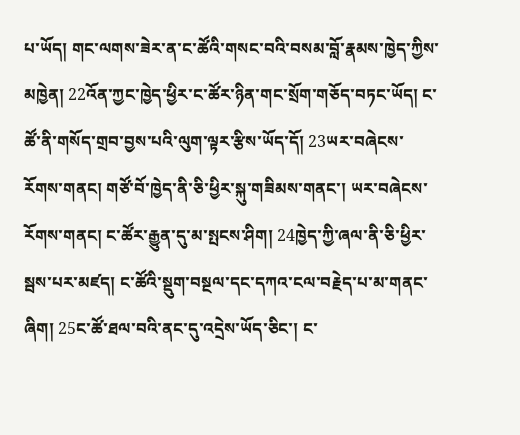པ་ཡོད། གང་ལགས་ཟེར་ན་ང་ཚོའི་གསང་བའི་བསམ་བློ་རྣམས་ཁྱེད་ཀྱིས་མཁྱེན། 22འོན་ཀྱང་ཁྱེད་ཕྱིར་ང་ཚོར་ཉིན་གང་སྲོག་གཅོད་བཏང་ཡོད། ང་ཚོ་ནི་གསོད་གྲབ་བྱས་པའི་ལུག་ལྟར་རྩིས་ཡོད་དོ། 23ཡར་བཞེངས་རོགས་གནང། གཙོ་བོ་ཁྱེད་ནི་ཅི་ཕྱིར་སྐུ་གཟིམས་གནང་། ཡར་བཞེངས་རོགས་གནང། ང་ཚོར་རྒྱུན་དུ་མ་སྤངས་ཤིག། 24ཁྱེད་ཀྱི་ཞལ་ནི་ཅི་ཕྱིར་སྦས་པར་མཛད། ང་ཚོའི་སྡུག་བསྔལ་དང་དཀའ་ངལ་བརྗེད་པ་མ་གནང་ཞིག། 25ང་ཚོ་ཐལ་བའི་ནང་དུ་འདྲེས་ཡོད་ཅིང་། ང་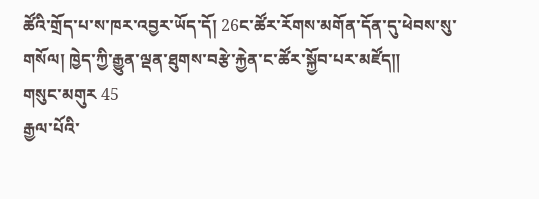ཚོའི་གྲོད་པ་ས་ཁར་འབྱར་ཡོད་དོ། 26ང་ཚོར་རོགས་མགོན་དོན་དུ་ཕེབས་སུ་གསོལ། ཁྱེད་ཀྱི་རྒྱུན་ལྡན་ཐུགས་བརྩེ་རྐྱེན་ང་ཚོར་སྐྱོབ་པར་མཛོད༎
གསུང་མགུར 45
རྒྱལ་པོའི་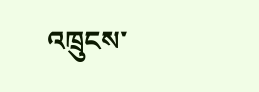འཁྲུངས་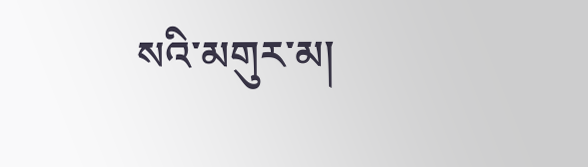སའི་མགུར་མ།